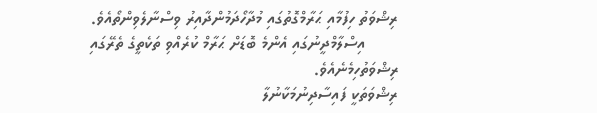ރިޝްވަތު ހިފުމާއި ޙަރާމްގޮތުގައި މުދާހޯދަމުންދާއިރު ވިސްނާލެވިންތޯއެވެ.
       އިސްލާމްދީނުގައި އެންމެ ބޮޑަށް ޙަރާމް ކުރެއްވި ތަކެތީގެ ތެރޭގައި ރިޝްވަތުހިމެނެއެވެ.
ރިޝްވަތަކީ ފައިސާދިނުމަކާނުލާ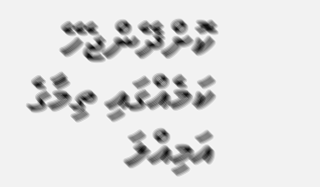ކޮށްދޭންޖެހޭ      ކަމެއްގައި ތިމާގެ އަމިއްލަ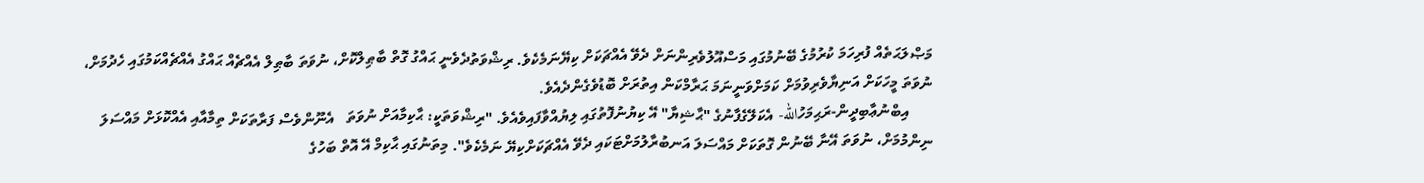މަޞްލަޙަތެއް ފުރިހަމަ ކުރުމުގެ ބޭނުމުގައި މަސްއޫލުވެރިންނަށް ދެވޭ އެއްޗަކަށް ކިޔޭނަމެކެވެ. ރިޝްވަތުދެވެނީ ޙައްގު ގޮތް ބާޠިލްކޮށް، ނުވަތަ ބާޠިލް އެއްޗެއް ޙައްގު އެއްޗެއްކަމުގައި ހެދުމަށް، ނުވަތަ މީހަކަށް އަނިޔާވެރިވުމަށް ކަމަށްވަނީނަމަ ޙަރާމްކަން އިތުރަށް ބޮޑުވެގެންދެއެވެ.
      އިބްނުޢާބިދީން-ރަޙިމަހުالله- އެކަލޭގެފާނުގެ "ޙާޝިޔާ" އޭ ކިޔުނުފޮތުގައި ލިޔުއްވާފައިވެއެވެ. "ރިޝްވަތަކީ: ޙާކިމާއަށް ނުވަތަ   އެނޫންވެސް ފަރާތަކަށް ތިމާއާއި އެއްކޮޅަށް މައްސަލަ ނިންމުމަށް، ނުވަތަ އޭނާ ބޭނުން ގޮތަކަށް މައްސަލަ އަނބުރާލުމަށްޓަކައި ދެވޭ އެއްޗަކަށްކިޔޭ ނަމެކެވެ". މިތަނުގައި ޙާކިމް އޭ އޮތް ބަހުގެ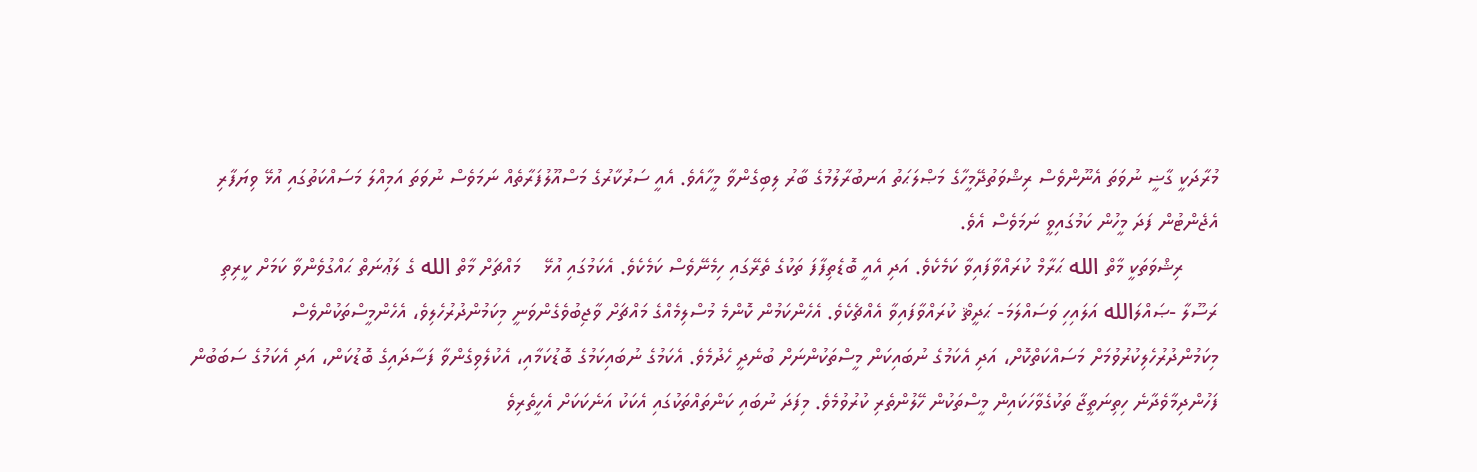މުރާދަކީ ގާޟީ ނުވަތަ އެނޫންވެސް ރިޝްވަތުދޭމީހާގެ މަޞްލަޙަތު އަނބުރާލުމުގެ ބާރު ލިބިގެންވާ މީހާއެވެ. އެއީ ސަރުކާރުގެ މަސްއޫލުފަރާތެއް ނަމަވެސް ނުވަތަ އަމިއްލަ މަސައްކަތުގައި އުޅޭ ވިޔަފާރި އެޖެންޓުން ފަދަ މީހުން ކަމުގައިވީ ނަމަވެސް އެވެ.
      ރިޝްވަތަކީ މާތް الله ޙަރާމް ކުރައްވާފައިވާ ކަމެކެވެ. އަދި އެއީ ބޮޑެތިފާފަ ތަކުގެ ތެރޭގައި ހިމެނޭވެސް ކަމެކެވެ. އެކަމުގައި އުޅޭ    މައްޗަށް މާތް الله ގެ ލަޢުނަތް ޙައްގުވެންވާ ކަމަށް ކީރިތި ރަސޫލާ -ޞައްލަالله އަލައިހި ވަސައްލަމަ- ޙަދީޘް ކުރައްވާފައިވާ އެއްޗެކެވެ. އެހެންކަމުން ކޮންމެ މުސްލިމެއްގެ މައްޗަށް ވާޖިބުވެގެންވަނީ މިކަމުންދުރުހެލިވެ، އެހެންމީސްތަކުންވެސް މިކަމުންދުރުހެލިކުރުވުމަށް މަސައްކަތްކޮށް، އަދި އެކަމުގެ ނުބައިކަން މީސްތަކުންނަށް ބުނެދީ ހެދުމެވެ. އެކަމުގެ ނުބައިކަމުގެ ބޮޑުކަމާއި، އެކުލެވިގެންވާ ފަސާދައިގެ ބޮޑުކަން، އަދި އެކަމުގެ ސަބަބުން ފަހުންދިމާވެދާނެ ހިތިނަތީޖާ ތަކުގެވާހަކައިން މީސްތަކުން ހޭލުންތެރި ކުރުވުމެވެ. މިފަދަ ނުބައި ކަންތައްތަކުގައި އެކަކު އަނެކަކަށް އެހީތެރިވެ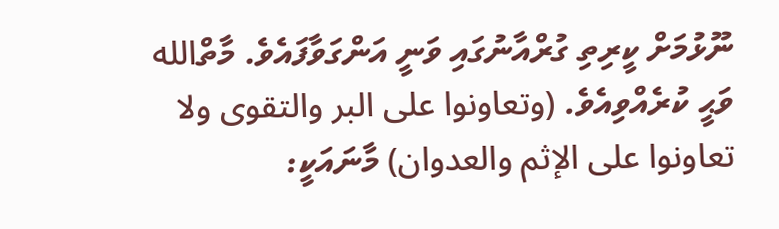ނޫޅުމަށް ކީރިތި ގުރްއާނުގައި ވަނީ އަންގަވާފައެވެ. މާތްالله ވަޙީ ކުރެއްވިއެވެ. (وتعاونوا على البر والتقوى ولا تعاونوا على الإثم والعدوان) މާނައަކީ: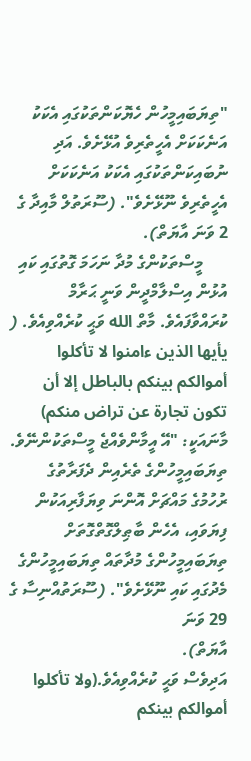"ތިޔަބައިމީހުން ހެޔޮކަންތަކުގައި އެކަކު އަނެކަކަށް އެހީތެރިވެ އުޅޭށެވެ. އަދި ނުބައިކަންތަކުގައި އެކަކު އަނެކަކަށް އެހީތެރިވެ ނޫޅޭށެވެ". (ސޫރަތުލް މާއިދާ ގެ 2 ވަނަ އާޔަތް).
      މީސްތަކުންގެ މުދާ ނަހަމަ ގޮތުގައި ކައި އުޅުން އިސްލާމްދީން ވަނީ ޙަރާމް ކުރައްވާފައެވެ. މާތް الله ވަޙީ ކުރެއްވިއެވެ. (      يأيها الذين ءامنوا لا تأكلوا أموالكم بينكم بالباطل إلا أن تكون تجارة عن تراض منكم) މާނައަކީ: "އޭ އީމާންވެއްޖެ މީސްތަކުންނޭވެ. ތިޔަބައިމީހުންގެ ތެރެއިން ދެފަރާތުގެ ރުހުމުގެ މައްޗަށް އޮންނަ ވިޔަފާރިއަކުން ފިޔަވައި، އެހެން ބާޠިލްގޮތްގޮތަށް ތިޔަބައިމީހުންގެ މުދާތައް ތިޔަބައިމީހުންގެ މެދުގައި ކައި ނޫޅޭށެވެ". (ސޫރަތުއްނިސާ ގެ 29 ވަނަ
އާޔަތް).
އަދިވެސް ވަޙީ ކުރެއްވިއެވެ.(ولا تأكلوا أموالكم بينكم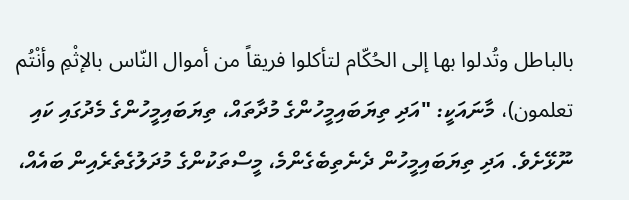بالباطل وتُدلوا بها إلى الحُكّام لتأكلوا فريقاً من أموال النّاس بالإثْمِ وأنْتُم تعلمون)، މާނައަކީ: "އަދި ތިޔަބައިމީހުންގެ މުދާތައް، ތިޔަބައިމީހުންގެ މެދުގައި ކައި ނޫޅޭށެވެ. އަދި ތިޔަބައިމީހުން ދެނެތިބެގެންމެ، މީސްތަކުންގެ މުދަލުގެތެރެއިން ބައެއް،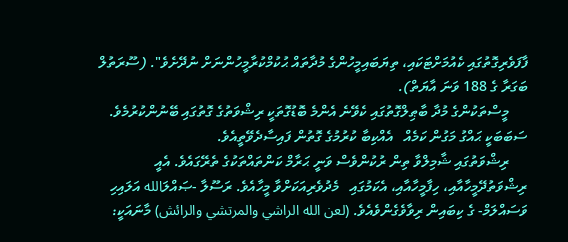ފާފަވެރިގޮތުގައި ކެއުމަށްޓަކައި، ތިޔަބައިމީހުންގެ މުދާތައް ޙުކުމްކުރާމީހުންނަށް ނުދޭށެވެ". (ސޫރަތުލް ބަގަރާ ގެ 188 ވަނަ އާޔަތް).
     މީސްތަކުންގެ މުދާ ބާޠިލްގޮތުގައި ކެވޭނެ އެންމެ ބޮޑުގޮތަކީ ރިޝްވަތުގެ ގޮތުގައި ބޭނުންކުރުމެވެ. ސަބަބަކީ ޙައްގު މަގުން ކަމެއް   އެއްކިބާ ކުރުމުގެ ގޮތުން ފައިސާދެވޭތީއެވެ.
     ރިޝްވަތުގައި ޝާމިލްވާ ތިން ރުކުންވެސް ވަނީ ޙަރާމް ކަންތައްތަކުގެ ތެރޭގައެވެ. އެއީ ރިޝްވަތުދޭމީހާއާއި، ހިފާމީހާއާއި، އެކަމުގައި   މެދުވެރިއަކަށްވާ މީހާއެވެ. ރަސޫލާ -ޞައްލަالله އަލައިހި ވަސައްލަމް- ގެ ކިބައިން ރިވާވެގެންވެއެވެ. (لعن الله الراشي والمرتشي والرائش) މާނައަކީ: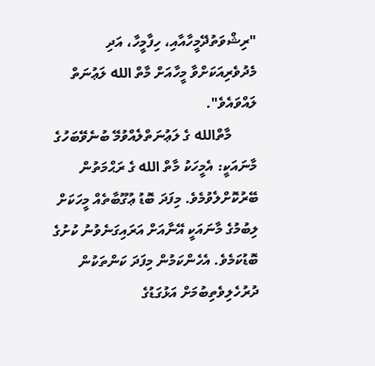"ރިޝްވަތުދޭމީހާއާއި، ހިފާމީހާ، އަދި މެދުވެރިއަކަށްވާ މީހާއަށް މާތް الله ލަޢުނަތް ލައްވައެވެ".
       މާތްالله ގެ ލަޢުނަތްލެއްވުމޭ ބުނެވޭބަހުގެ މާނައަކީ: އެމީހަކު މާތް الله ގެ ރަޙްމަތުން ބޭރުކޮށްލެވުމެވެ. މިފަދަ ބޮޑު ޢުގޫބާތެއް މީހަކަށް ލިބުމުގެ މާނައަކީ އޭނާއަށް އަރައިގަނެވުނު ކުށުގެ ބޮޑުކަމެވެ. އެހެންކަމުން މިފަދަ ކަންތަކުން ދުރުހެލިވެތިބުމަށް އަޅުގަޑުގެ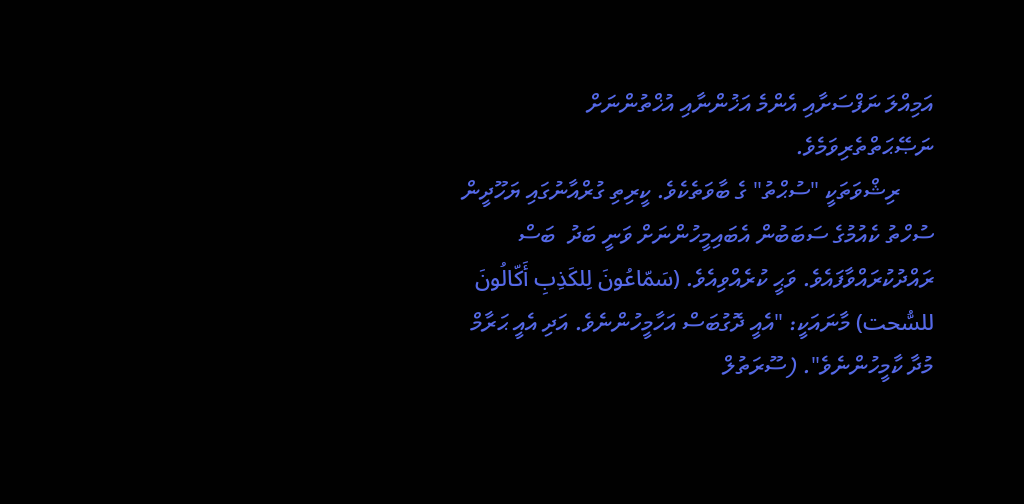އަމިއްލަ ނަފްސަށާއި އެންމެ އަޚުންނާއި އުޚްތުންނަށް ނަޞޭޙަތްތެރިވަމެވެ.
      ރިޝްވަތަކީ "ސުޙްތު" ގެ ބާވަތެކެވެ. ކީރިތި ގުރްއާނުގައި ޔަހޫދީން ސުހްތު ކެއުމުގެ ސަބަބުން އެބައިމީހުންނަށް ވަނީ ބަދު  ބަސް ރައްދުކުރައްވާފައެވެ. ވަޙީ ކުރެއްވިއެވެ. (سَمّاعُونَ لِلكَذِبِ أَكّالُونَ للسُّحت) މާނައަކީ: "އެއީ ދޮގުބަސް އަހާމީހުންނެވެ. އަދި އެއީ ޙަރާމް މުދާ ކާމީހުންނެވެ". (ސޫރަތުލް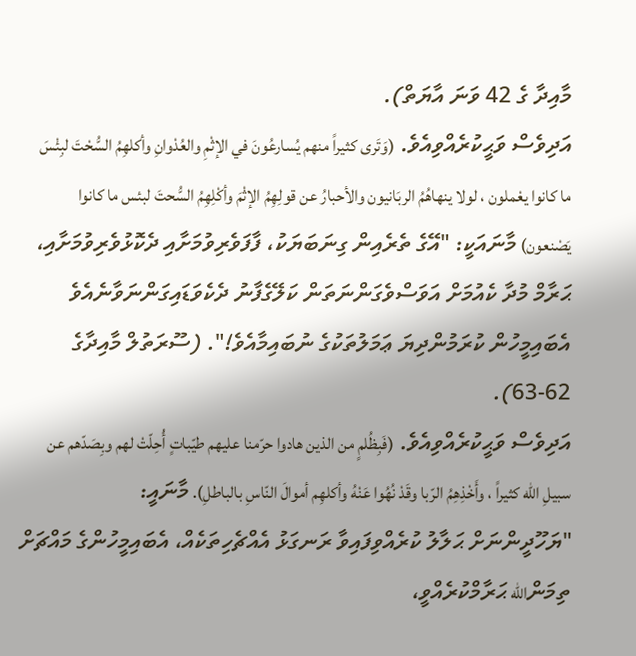މާއިދާ ގެ 42 ވަނަ އާޔަތް).
އަދިވެސް ވަޙީކުރެއްވިއެވެ. (وَتَرى كثيراً منهم يُسارعُونَ في الإثْمِ والعُدْوانِ وأكلهِمُ السُّحْتَ لبِئْسَ ما كانوا يعْملون ، لولا ينهاهُمُ الربَانيون والأحبارُ عن قولِهِمُ الإثْمَ وأكْلِهِمُ السُّحتَ لبئس ما كانوا يَصْنعون) މާނައަކީ: "އޭގެ ތެރެއިން ގިނަބަޔަކު، ފާފަވެރިވުމަށާއި ދެކޮޅުވެރިވުމަށާއި، ޙަރާމް މުދާ ކެއުމަށް އަވަސްވެގަންނަތަން ކަލޭގެފާނު ދެކެވަޑައިގަންނަވާނެއެވެ އެބައިމީހުން ކުރަމުންދިޔަ ޢަމަލުތަކުގެ ނުބައިމާއެވެ!". (ސޫރަތުލް މާއިދާގެ 62-63).
އަދިވެސް ވަޙީކުރެއްވިއެވެ. (فَبِظُلمٍ من الذين هادوا حرّمنا عليهم طيّباتٍ أُحِلّتْ لهم وبِصَدّهم عن سبيلِ الله كثيراً ، وأَخْذِهِمُ الرّبا وقَدْ نُهُوا عَنْهُ وأكلهِم أموالَ النّاسِ بالباطلِ). މާނައީ: "ޔަހޫދީންނަށް ޙަލާލު ކުރެއްވިފައިވާ ރަނގަޅު އެއްޗެހިތަކެއް، އެބައިމީހުންގެ މައްޗަށް ތިމަންالله ޙަރާމްކުރެއްވީ،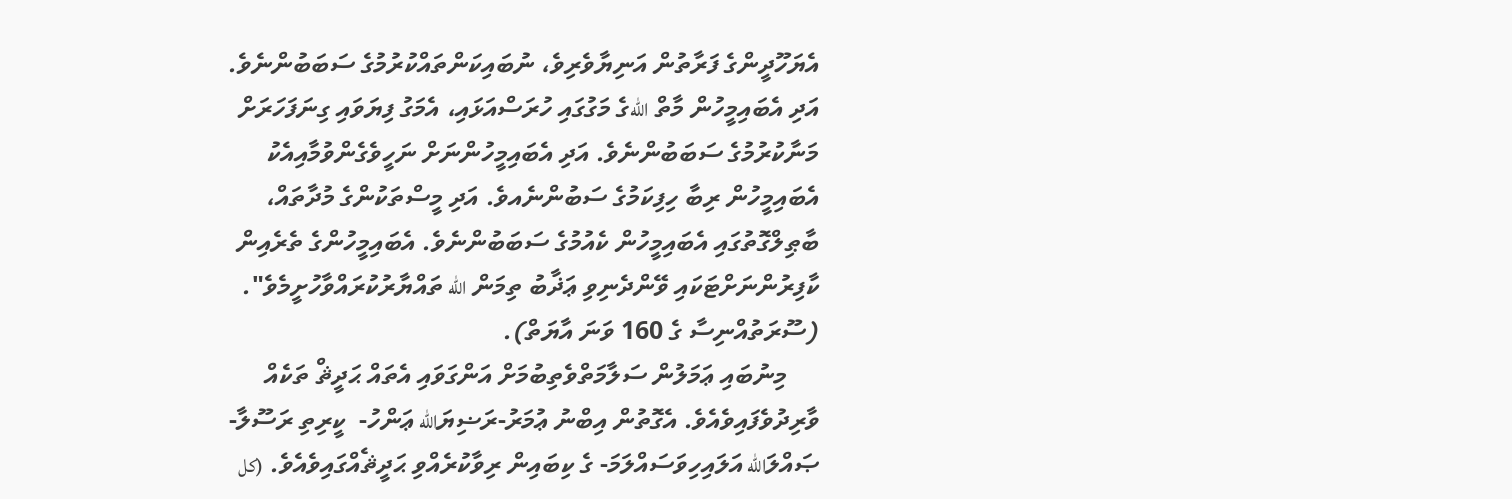އެޔަހޫދީންގެ ފަރާތުން އަނިޔާވެރިވެ، ނުބައިކަންތައްކުރުމުގެ ސަބަބުންނެވެ. އަދި އެބައިމީހުން މާތް اللهގެ މަގުގައި ހުރަސްއަޅައި، އެމަގު ފިޔަވައި ގިނަފަހަރަށް މަނާކުރުމުގެ ސަބަބުންނެވެ. އަދި އެބައިމީހުންނަށް ނަހީވެގެންވުމާއިއެކު އެބައިމީހުން ރިބާ ހިފިކަމުގެ ސަބުންނެއވެ. އަދި މީސްތަކުންގެ މުދާތައް، ބާޠިލްގޮތުގައި އެބައިމީހުން ކެއުމުގެ ސަބަބުންނެވެ. އެބައިމީހުންގެ ތެރެއިން ކާފިރުންނަށްޓަކައި ވޭންދެނިވި ޢަޛާބު ތިމަން الله ތައްޔާރުކުރައްވާހުށީމެވެ". (ސޫރަތުއްނިސާ ގެ 160 ވަނަ އާޔަތް).
     މިނުބައި ޢަމަލުން ސަލާމަތްވެތިބުމަށް އަންގަވައި އެތައް ޙަދީޘް ތަކެއް ވާރިދުވެފައިވެއެވެ. އެގޮތުން އިބްނު ޢުމަރު-ރަޟިޔަالله ޢަންހު-  ކީރިތި ރަސޫލާ-ޞައްލަالله އަލައިހިވަސައްލަމަ- ގެ ކިބައިން ރިވާކުރެއްވި ޙަދީޘެއްގައިވެއެވެ. (كل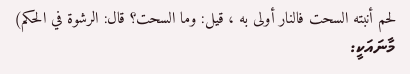لحم أنبته السحت فالنار أولى به ، قيل: وما السحت؟ قال: الرشوة في الحكم) މާނައަކީ: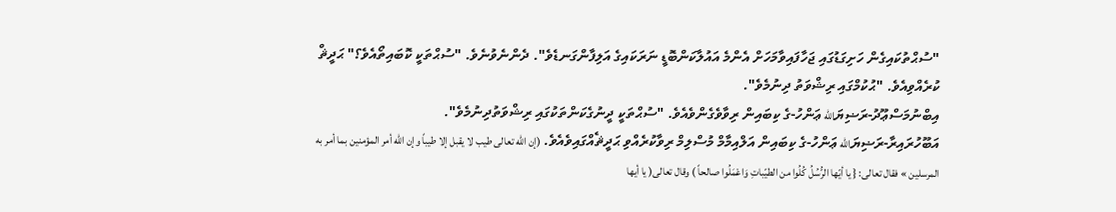"ސުޙްތުކައިގެން ހަށިގަޑުގައި ޖަހާފައިވާމަހަށް އެންމެ އައުލާކަންބޮޑީ ނަރަކައިގެ އަލިފާންގަނޑެވެ". ދެންނެވުނެވެ. "ސުޙްތަކީ ކޮބައިތޯއެވެ؟" ޙަދީޘް ކުރެއްވިއެވެ. "ޙުކުމްގައި ރިޝްވަތު ދިނުމެވެ".
އިބްނުމަސްޢޫދު-ރަޟިޔަالله ޢަންހު-ގެ ކިބައިން ރިވާވެގެންވެއެވެ. "ސުޙްތަކީ ދީނުގެކަންތަކުގައި ރިޝްވަތުދިނުމެވެ".
އަބޫހުރައިރާ-ރަޟިޔަالله ޢަންހު-ގެ ކިބައިން އަލްއިމާމް މުސްލިމް ރިވާކުރެއްވި ޙަދީޘެއްގައިވެއެވެ. (إن الله تعالى طيب لا يقبل إلا طيباً وإن الله أمر المؤمنين بما أمر به المرسلين » فقال تعالى: { يا أيّها الرُّسُلُ كُلُوا من الطيّباتِ وَاعْمَلُوا صالحاً ) وقال تعالى( يا أيها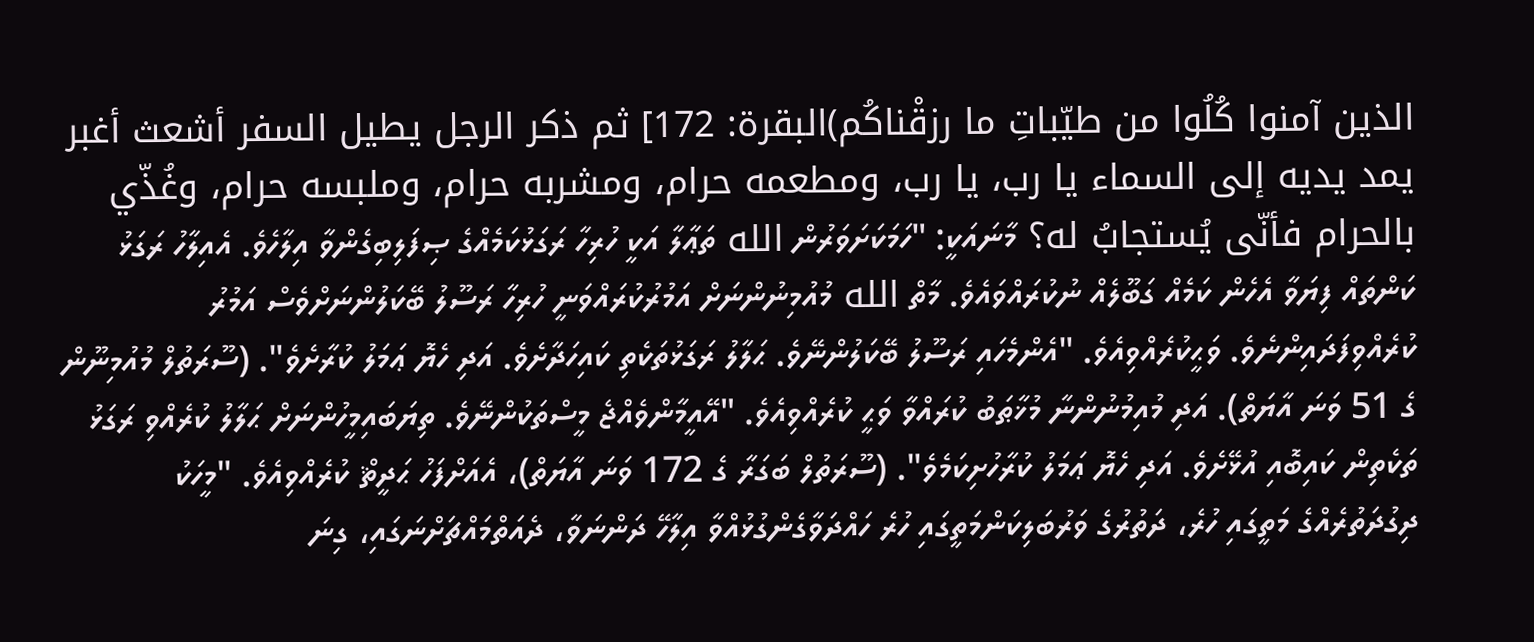الذين آمنوا كُلُوا من طيّباتِ ما رزقْناكُم)البقرة: 172] ثم ذكر الرجل يطيل السفر أشعث أغبر يمد يديه إلى السماء يا رب، يا رب، ومطعمه حرام، ومشربه حرام، وملبسه حرام، وغُذّي بالحرام فأنّى يُستجابُ له؟ މާނައަކީ: "ހަމަކަށަވަރުން الله ތަޢާލާ އަކީ ހުރިހާ ރަގަޅުކަމެއްގެ ޞިފަލިބިގެންވާ އިލާހެވެ. އެއިލާހު ރަގަޅު ކަންތައް ފިޔަވާ އެހެން ކަމެއް ގަބޫލެއް ނުކުރައްވައެވެ. މާތް الله މުއުމިނުންނަށް އަމުރުކުރައްވަނީ ހުރިހާ ރަސޫލު ބޭކަލުންނަށްވެސް އަމުރު ކުރެއްވިފަދައިންނެވެ. ވަޙީކުރެއްވިއެވެ. "އެންމެހައި ރަސޫލު ބޭކަލުންނޭވެ. ޙަލާލު ރަގަޅުތަކެތި ކައިހަދާށެވެ. އަދި ހެޔޮ ޢަމަލު ކުރާށެވެ". (ސޫރަތުލް މުއުމިނޫން ގެ 51 ވަނަ އާޔަތް). އަދި މުއިމުނުންނާ މުޚާޠަބު ކުރައްވާ ވަޙީ ކުރެއްވިއެވެ. "އޭއީމާންވެއްޖެ މީސްތަކުންނޭވެ. ތިޔަބައިމީހުންނަށް ޙަލާލު ކުރެއްވި ރަގަޅު ތަކެތިން ކައިބޮއި އުޅޭށެވެ. އަދި ހެޔޮ ޢަމަލު ކުރާހުށިކަމެވެ". (ސޫރަތުލް ބަގަރާ ގެ 172 ވަނަ އާޔަތް)، އެއަށްފަހު ޙަދީޘް ކުރެއްވިއެވެ. "މީހަކު ދިގުދަތުރެއްގެ މަތީގައި ހުރެ، ދަތުރުގެ ވަރުބަލިކަންމަތީގައި ހުރެ ހައްދަވާގެންގުޅުއްވާ އިލާހޭ ދަންނަވާ، ދެއަތްމައްޗަށްނަގައި، ގިނަ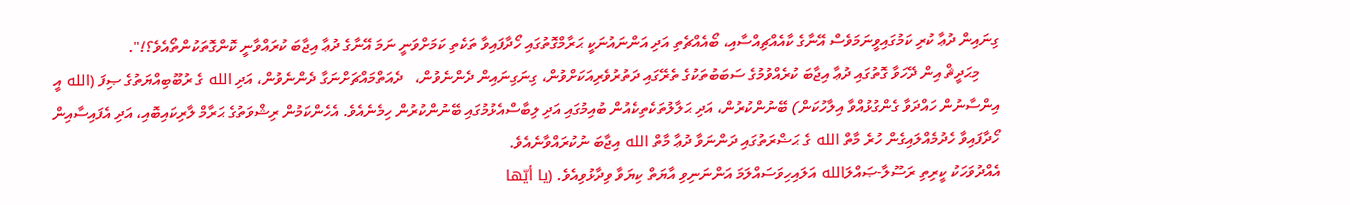ގިނައިން ދުޢާ ކުރި ކަމުގައިވީނަމަވެސް އޭނާގެ ކާއެއްޗިއްސާއި، ބޯއެއްޗެތި އަދި އަންނައުނަކީ ޙަރާމްގޮތުގައި ހޯދާފައިވާ ތަކެތި ކަމަށްވަނީ ނަމަ އޭނާގެ ދުޢާ އިޖާބަ ކުރައްވާނީ ކޮންގޮތަކުންތޯއެވެ؟!".
     މިޙަދީޘް އިން ދޭހަވާ ގޮތުގައި ދުޢާ އިޖާބަ ކުރެއްވުމުގެ ސަބަބުތަކުގެ ތެރޭގައި ދަތުރުވެރިއަކަށްވުން، ގިނަގިނައިން ދެންނެވުން،   ދެއަތްމައްޗަށްނަގާ ދެންނެވުން، އަދި الله ގެ ރުބޫބިއްޔަތުގެ ޞިފަ (الله އީ އިންސާނުން ހައްދަވާ ގެންގުޅުއްވާ އިލާހުކަން) ބޭނުންކުރުން، އަދި ޙަލާލުތަކެތިކެއުން ބުއިމުގައި އަދި ލިބާސްއެޅުމުގައި ބޭނުންކުރުން ހިމެނެއެވެ. އެހެންކަމުން ރިޝްވަތުގެ ޙަރާމް ލާރިކައިބޮއި، އަދި އެފައިސާއިން ހޯދާފައިވާ ހެދުމެއްލައިގެން ހުރެ މާތް الله ގެ ޙަޟްރަތުގައި ދަންނަވާ ދުޢާ މާތް الله އިޖާބަ ނުކުރައްވާނެއެވެ.
އެއްދުވަހަކު ކީރިތި ރަސޫލާ-ޞައްލަالله އަލައިހިވަސައްލަމަ އަންނަނިވި އާޔަތް ކިޔަވާ ވިދާޅުވިއެވެ. (يا أيّها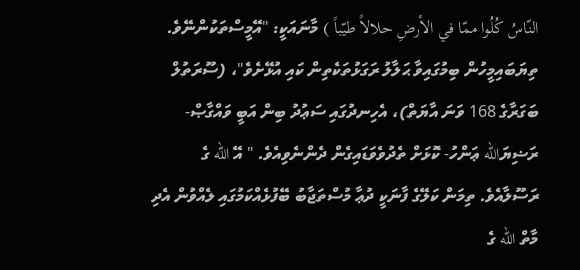النّاسُ كُلُوا ممّا في الأرضِ حلالاً طيّباً ) މާނައަކީ: "އޭމީސްތަކުންނޭވެ. ތިޔަބައިމީހުން ބިމުގައިވާ ޙަލާލު ރަގަޅުތަކެތިން ކައި އުޅޭށެވެ"، (ސޫރަތުލް ބަގަރާގެ 168 ވަނަ އާޔަތް)، އެހިނދުގައި ސަޢުދު ބިން އަބީ ވައްގާޞް-ރަޟިޔަالله ޢަންހު- ކޮޅަށް ތެދުވެވަޑައިގެން ދެންނެވިއެވެ. " އޭ الله ގެ ރަސޫލާއެވެ. ތިމަން ކަލޭގެ ފާނަކީ ދުޢާ މުސްތަޖާބު ބޭފުޅެއްކަމުގައި ލެއްވުން އެދި މާތް الله ގެ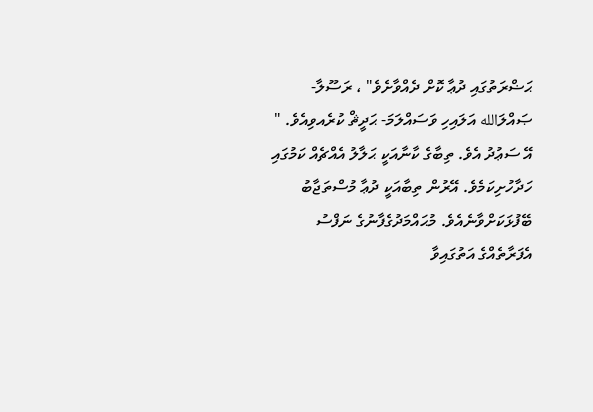ޙަޟްރަތުގައި ދުޢާ ކޮށް ދެއްވާށެވެ" ، ރަސޫލާ-ޞައްލަالله އަލައިހި ވަސައްލަމަ- ޙަދީޘް ކުރެއވިއެވެ. " އޭ ސަޢުދު އެވެ. ތިބާގެ ކާނާއަކީ ޙަލާލު އެއްޗެއް ކަމުގައި ހަދާހުށިކަމެވެ. އޭރުން ތިބާއަކީ ދުޢާ މުސްތަޖާބު ބޭފުޅަކަށްވާނެއެވެ. މުޙައްމަދުގެފާނުގެ ނަފްސު އެފަރާތެއްގެ އަތުގައިވާ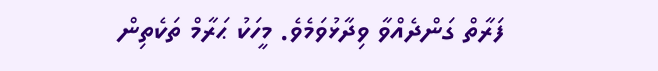ފަރާތް ގަންދެއްވާ ވިދާޅުވަމެވެ. މީހަކު ޙަރާމް ތަކެތިން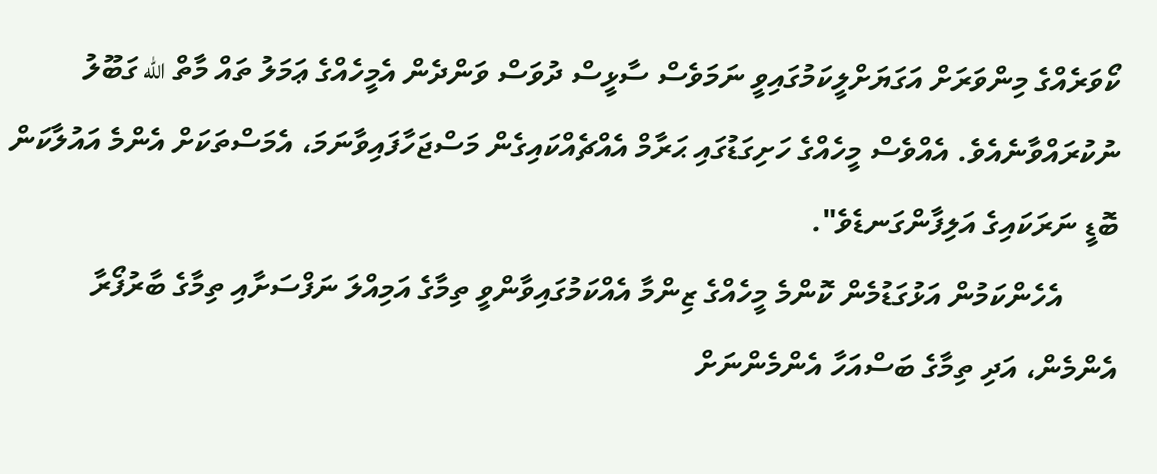ކޯވަރެއްގެ މިންވަރަށް އަގަޔަށްލީކަމުގައިވީ ނަމަވެސް ސާޅީސް ދުވަސް ވަންދެން އެމީހެއްގެ ޢަމަލު ތައް މާތް الله ގަބޫލު ނުކުރައްވާނެއެވެ. އެއްވެސް މީހެއްގެ ހަށިގަޑުގައި ޙަރާމް އެއްޗެއްކައިގެން މަސްޖަހާފައިވާނަމަ، އެމަސްތަކަށް އެންމެ އައުލާކަން ބޮޑީ ނަރަކައިގެ އަލިފާންގަނޑެވެ".
       އެހެންކަމުން އަޅުގަޑުމެން ކޮންމެ މީހެއްގެ ޒިންމާ އެއްކަމުގައިވާންވީ ތިމާގެ އަމިއްލަ ނަފްސަށާއި ތިމާގެ ބާރުފޯރާ އެންމެން، އަދި ތިމާގެ ބަސްއަހާ އެންމެންނަށް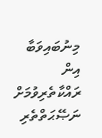މިނުބައިވަބާ އިން ރައްކާތެރިވުމަށް ނަޞޭޙަތްތެރި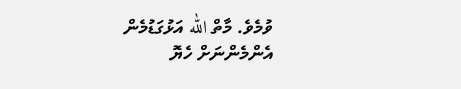ވުމެވެ. މާތް الله އަޅުގަޑުމެން އެންމެންނަށް ހެޔޮ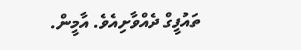ތައުފީގް ދެއްވާށިއެވެ. އާމީން.